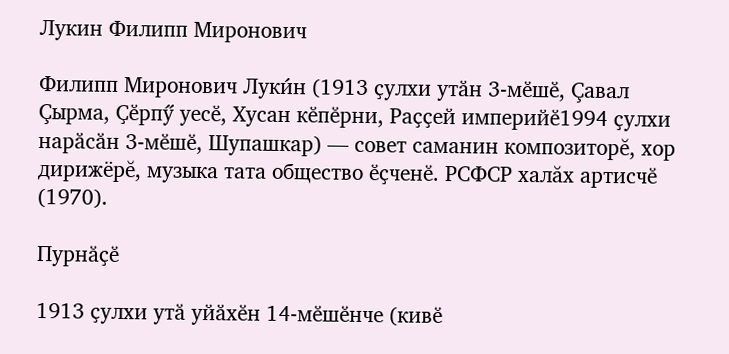Лукин Филипп Миронович

Филипп Миронович Луки́н (1913 ҫулхи утӑн 3-мӗшӗ, Çавал Çырма, Ҫӗрпӳ уесӗ, Хусан кӗпӗрни, Раҫҫей империйӗ1994 ҫулхи нарӑсӑн 3-мӗшӗ, Шупашкар) — совет саманин композиторĕ, хор дирижёрĕ, музыка тата общество ӗҫченӗ. РСФСР халăх артисчӗ (1970).

Пурнӑҫӗ

1913 ҫулхи утӑ уйӑхӗн 14-мӗшӗнче (кивӗ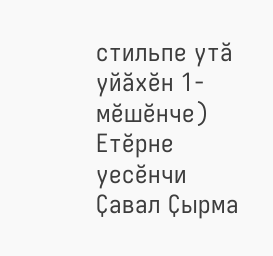стильпе утӑ уйӑхӗн 1-мӗшӗнче) Етӗрне уесӗнчи Ҫавал Ҫырма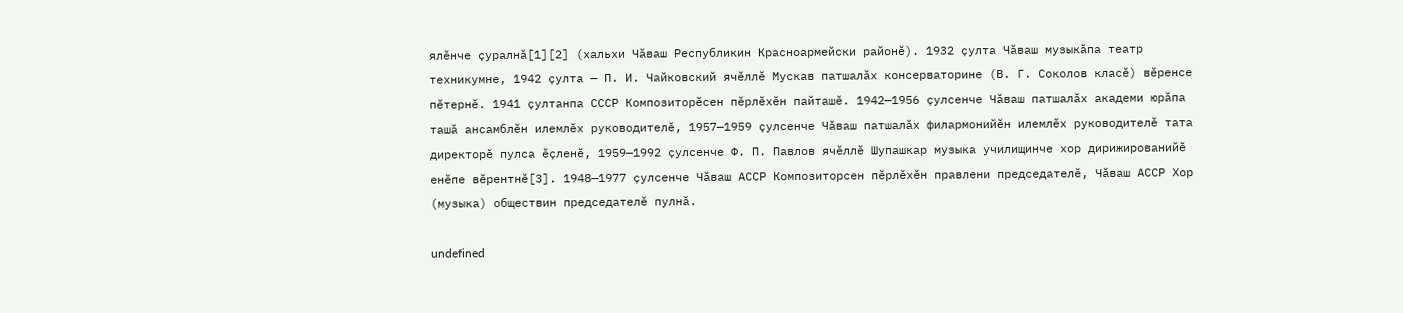ялӗнче ҫуралнӑ[1][2] (хальхи Чӑваш Республикин Красноармейски районӗ). 1932 ҫулта Чӑваш музыкӑпа театр техникумне, 1942 ҫулта — П. И. Чайковский ячӗллӗ Мускав патшалӑх консерваторине (В. Г. Соколов класӗ) вӗренсе пӗтернӗ. 1941 ҫултанпа СССР Композиторӗсен пӗрлӗхӗн пайташӗ. 1942—1956 ҫулсенче Чӑваш патшалӑх академи юрӑпа ташӑ ансамблӗн илемлӗх руководителӗ, 1957—1959 ҫулсенче Чӑваш патшалӑх филармонийӗн илемлӗх руководителӗ тата директорӗ пулса ӗҫленӗ, 1959—1992 ҫулсенче Ф. П. Павлов ячӗллӗ Шупашкар музыка училищинче хор дирижированийӗ енӗпе вӗрентнӗ[3]. 1948—1977 ҫулсенче Чӑваш АССР Композиторсен пӗрлӗхӗн правлени председателӗ, Чӑваш АССР Хор (музыка) обществин председателӗ пулнӑ.

undefined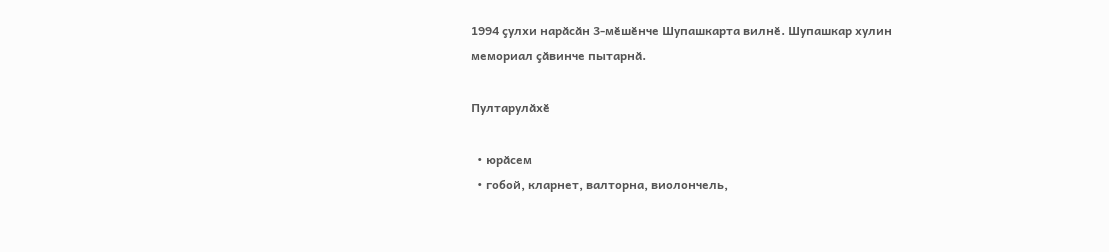1994 ҫулхи нарӑсӑн 3-мӗшӗнче Шупашкарта вилнӗ. Шупашкар хулин мемориал ҫӑвинче пытарнӑ.

Пултарулӑхӗ

  • юрӑсем
  • гобой, кларнет, валторна, виолончель,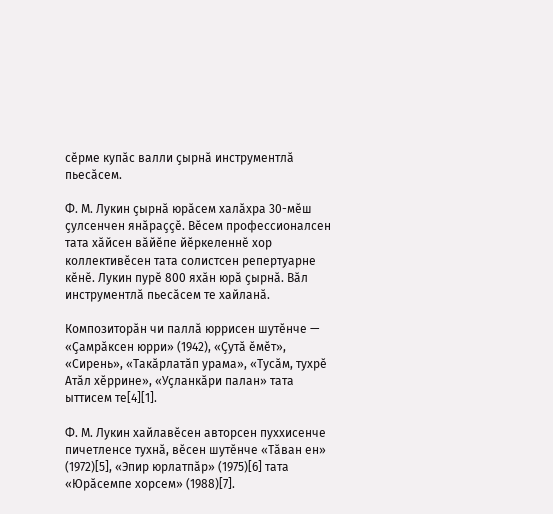сӗрме купӑс валли ҫырнӑ инструментлӑ пьесӑсем.

Ф. М. Лукин ҫырнӑ юрӑсем халӑхра 30-мӗш ҫулсенчен янӑраҫҫӗ. Вӗсем профессионалсен тата хӑйсен вӑйӗпе йӗркеленнӗ хор коллективӗсен тата солистсен репертуарне кӗнӗ. Лукин пурӗ 800 яхӑн юрӑ ҫырнӑ. Вӑл инструментлӑ пьесӑсем те хайланӑ.

Композиторӑн чи паллӑ юррисен шутӗнче — «Ҫамрӑксен юрри» (1942), «Ҫутӑ ӗмӗт», «Сирень», «Такӑрлатӑп урама», «Тусӑм, тухрӗ Атӑл хӗррине», «Уҫланкӑри палан» тата ыттисем те[4][1].

Ф. М. Лукин хайлавӗсен авторсен пуххисенче пичетленсе тухнӑ, вӗсен шутӗнче «Тӑван ен» (1972)[5], «Эпир юрлатпӑр» (1975)[6] тата «Юрӑсемпе хорсем» (1988)[7].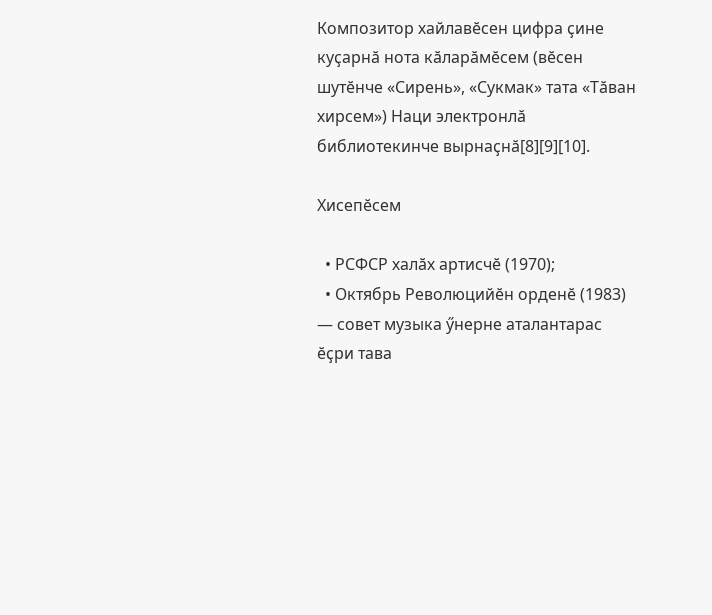Композитор хайлавӗсен цифра ҫине куҫарнӑ нота кӑларӑмӗсем (вӗсен шутӗнче «Сирень», «Сукмак» тата «Тӑван хирсем») Наци электронлӑ библиотекинче вырнаҫнӑ[8][9][10].

Хисепӗсем

  • РСФСР халӑх артисчӗ (1970);
  • Октябрь Революцийӗн орденӗ (1983) — совет музыка ӳнерне аталантарас ӗҫри тава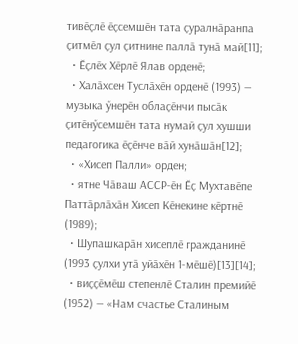тивӗҫлӗ ӗҫсемшӗн тата ҫуралнӑранпа ҫитмӗл ҫул ҫитнине паллӑ тунӑ май[11];
  • Ӗҫлӗх Хӗрлӗ Ялав орденӗ;
  • Халӑхсен Туслӑхӗн орденӗ (1993) — музыка ӳнерӗн облаҫӗнчи пысӑк ҫитӗнӳсемшӗн тата нумай ҫул хушши педагогика ӗҫӗнче вӑй хунӑшӑн[12];
  • «Хисеп Палли» орден;
  • ятне Чӑваш АССР-ӗн Ӗҫ Мухтавӗпе Паттӑрлӑхӑн Хисеп Кӗнекине кӗртнӗ (1989);
  • Шупашкарӑн хисеплӗ гражданинӗ (1993 ҫулхи утӑ уйӑхӗн 1-мӗшӗ)[13][14];
  • виҫҫӗмӗш степенлӗ Сталин премийӗ (1952) — «Нам счастье Сталиным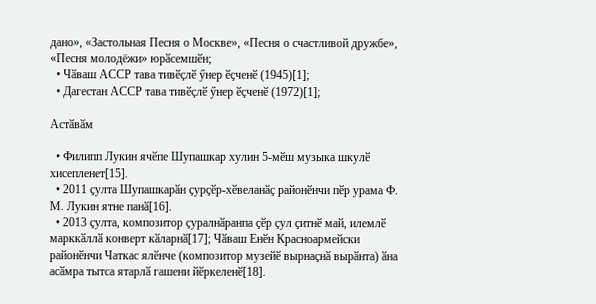дано», «Застольная Песня о Москве», «Песня о счастливой дружбе», «Песня молодёжи» юрӑсемшӗн;
  • Чӑваш АССР тава тивӗҫлӗ ӳнер ӗҫченӗ (1945)[1];
  • Дагестан АССР тава тивӗҫлӗ ӳнер ӗҫченӗ (1972)[1];

Астӑвӑм

  • Филипп Лукин ячӗпе Шупашкар хулин 5-мӗш музыка шкулӗ хисепленет[15].
  • 2011 ҫулта Шупашкарӑн ҫурҫӗр-хӗвеланӑҫ районӗнчи пӗр урама Ф. М. Лукин ятне панӑ[16].
  • 2013 ҫулта, композитор ҫуралнӑранпа ҫӗр ҫул ҫитнӗ май, илемлӗ марккӑллӑ конверт кӑларнӑ[17]; Чӑваш Енӗн Красноармейски районӗнчи Чаткас ялӗнче (композитор музейӗ вырнаҫнӑ вырӑнта) ӑна асӑмра тытса ятарлӑ гашени йӗркеленӗ[18].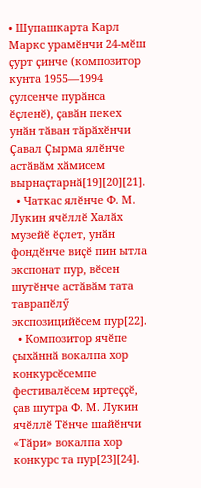• Шупашкарта Карл Маркс урамӗнчи 24-мӗш ҫурт ҫинче (композитор кунта 1955—1994 ҫулсенче пурӑнса ӗҫленӗ), ҫавӑн пекех унӑн тӑван тӑрӑхӗнчи Ҫавал Ҫырма ялӗнче астӑвӑм хӑмисем вырнаҫтарнӑ[19][20][21].
  • Чаткас ялӗнче Ф. М. Лукин ячӗллӗ Халӑх музейӗ ӗҫлет, унӑн фондӗнче виҫӗ пин ытла экспонат пур, вӗсен шутӗнче астӑвӑм тата таврапӗлӳ экспозицийӗсем пур[22].
  • Композитор ячӗпе ҫыхӑннӑ вокалпа хор конкурсӗсемпе фестивалӗсем иртеҫҫӗ, ҫав шутра Ф. М. Лукин ячӗллӗ Тӗнче шайӗнчи «Тӑри» вокалпа хор конкурс та пур[23][24].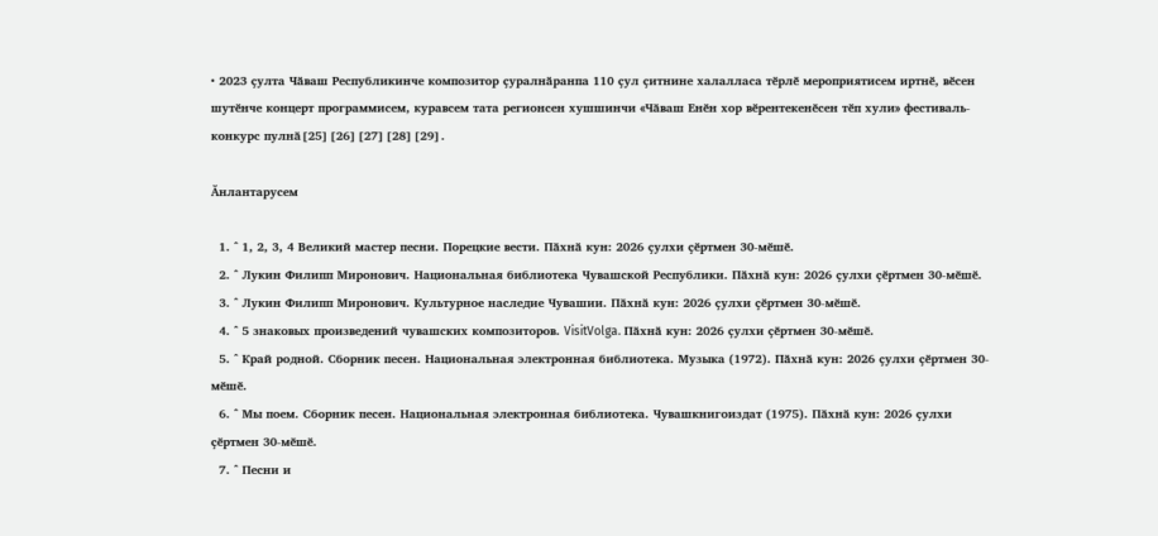• 2023 ҫулта Чӑваш Республикинче композитор ҫуралнӑранпа 110 ҫул ҫитнине халалласа тӗрлӗ мероприятисем иртнӗ, вӗсен шутӗнче концерт программисем, куравсем тата регионсен хушшинчи «Чӑваш Енӗн хор вӗрентекенӗсен тӗп хули» фестиваль-конкурс пулнӑ[25][26][27][28][29].

Ӑнлантарусем

  1. ^ 1, 2, 3, 4 Великий мастер песни. Порецкие вести. Пӑхнӑ кун: 2026 ҫулхи ҫӗртмен 30-мӗшӗ.
  2. ^ Лукин Филипп Миронович. Национальная библиотека Чувашской Республики. Пӑхнӑ кун: 2026 ҫулхи ҫӗртмен 30-мӗшӗ.
  3. ^ Лукин Филипп Миронович. Культурное наследие Чувашии. Пӑхнӑ кун: 2026 ҫулхи ҫӗртмен 30-мӗшӗ.
  4. ^ 5 знаковых произведений чувашских композиторов. VisitVolga. Пӑхнӑ кун: 2026 ҫулхи ҫӗртмен 30-мӗшӗ.
  5. ^ Край родной. Сборник песен. Национальная электронная библиотека. Музыка (1972). Пӑхнӑ кун: 2026 ҫулхи ҫӗртмен 30-мӗшӗ.
  6. ^ Мы поем. Сборник песен. Национальная электронная библиотека. Чувашкнигоиздат (1975). Пӑхнӑ кун: 2026 ҫулхи ҫӗртмен 30-мӗшӗ.
  7. ^ Песни и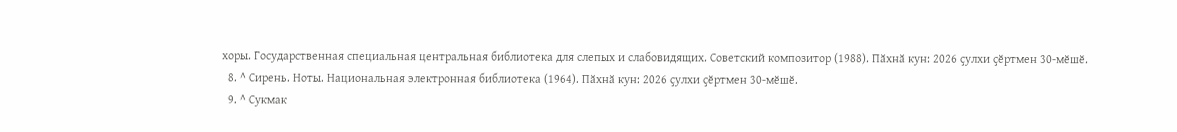хоры. Государственная специальная центральная библиотека для слепых и слабовидящих. Советский композитор (1988). Пӑхнӑ кун: 2026 ҫулхи ҫӗртмен 30-мӗшӗ.
  8. ^ Сирень. Ноты. Национальная электронная библиотека (1964). Пӑхнӑ кун: 2026 ҫулхи ҫӗртмен 30-мӗшӗ.
  9. ^ Сукмак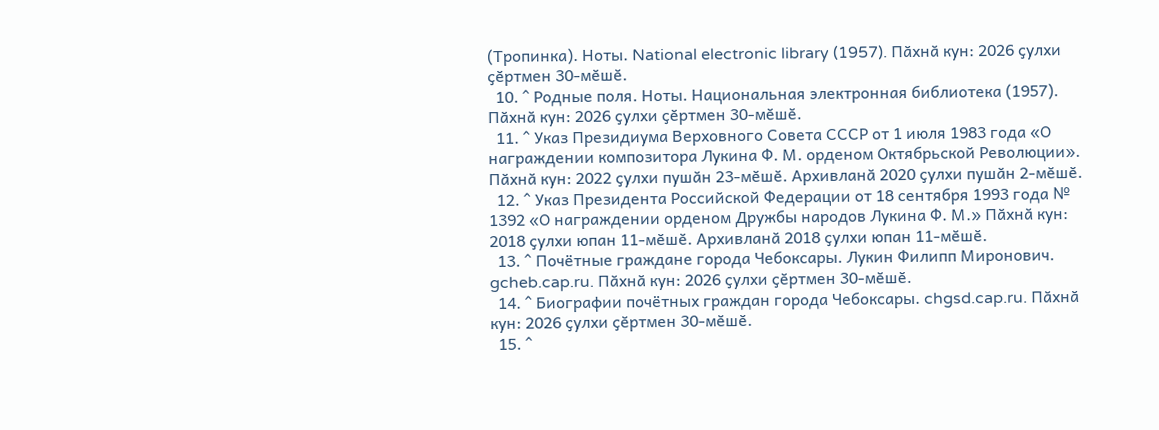(Тропинка). Ноты. National electronic library (1957). Пӑхнӑ кун: 2026 ҫулхи ҫӗртмен 30-мӗшӗ.
  10. ^ Родные поля. Ноты. Национальная электронная библиотека (1957). Пӑхнӑ кун: 2026 ҫулхи ҫӗртмен 30-мӗшӗ.
  11. ^ Указ Президиума Верховного Совета СССР от 1 июля 1983 года «О награждении композитора Лукина Ф. М. орденом Октябрьской Революции». Пӑхнӑ кун: 2022 ҫулхи пушӑн 23-мӗшӗ. Архивланӑ 2020 ҫулхи пушӑн 2-мӗшӗ.
  12. ^ Указ Президента Российской Федерации от 18 сентября 1993 года № 1392 «О награждении орденом Дружбы народов Лукина Ф. М.» Пӑхнӑ кун: 2018 ҫулхи юпан 11-мӗшӗ. Архивланӑ 2018 ҫулхи юпан 11-мӗшӗ.
  13. ^ Почётные граждане города Чебоксары. Лукин Филипп Миронович. gcheb.cap.ru. Пӑхнӑ кун: 2026 ҫулхи ҫӗртмен 30-мӗшӗ.
  14. ^ Биографии почётных граждан города Чебоксары. chgsd.cap.ru. Пӑхнӑ кун: 2026 ҫулхи ҫӗртмен 30-мӗшӗ.
  15. ^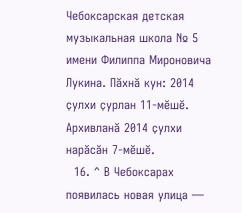Чебоксарская детская музыкальная школа № 5 имени Филиппа Мироновича Лукина. Пӑхнӑ кун: 2014 ҫулхи ҫурлан 11-мӗшӗ. Архивланӑ 2014 ҫулхи нарӑсӑн 7-мӗшӗ.
  16. ^ В Чебоксарах появилась новая улица —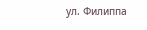ул. Филиппа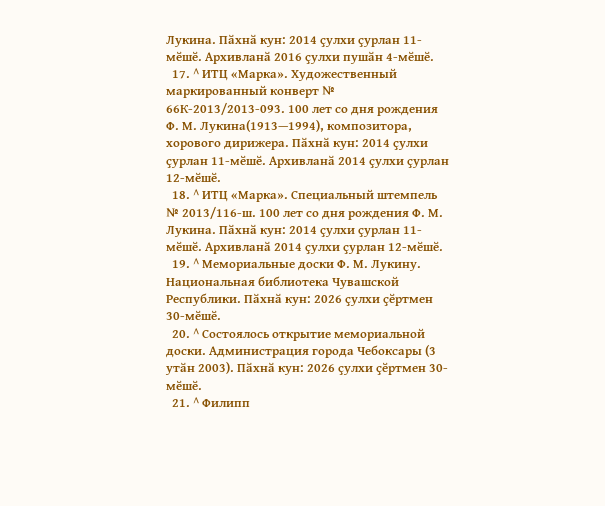Лукина. Пӑхнӑ кун: 2014 ҫулхи ҫурлан 11-мӗшӗ. Архивланӑ 2016 ҫулхи пушӑн 4-мӗшӗ.
  17. ^ ИТЦ «Марка». Художественный маркированный конверт № 66К-2013/2013-093. 100 лет со дня рождения Ф. М. Лукина(1913—1994), композитора, хорового дирижера. Пӑхнӑ кун: 2014 ҫулхи ҫурлан 11-мӗшӗ. Архивланӑ 2014 ҫулхи ҫурлан 12-мӗшӗ.
  18. ^ ИТЦ «Марка». Специальный штемпель № 2013/116-ш. 100 лет со дня рождения Ф. М. Лукина. Пӑхнӑ кун: 2014 ҫулхи ҫурлан 11-мӗшӗ. Архивланӑ 2014 ҫулхи ҫурлан 12-мӗшӗ.
  19. ^ Мемориальные доски Ф. М. Лукину. Национальная библиотека Чувашской Республики. Пӑхнӑ кун: 2026 ҫулхи ҫӗртмен 30-мӗшӗ.
  20. ^ Состоялось открытие мемориальной доски. Администрация города Чебоксары (3 утӑн 2003). Пӑхнӑ кун: 2026 ҫулхи ҫӗртмен 30-мӗшӗ.
  21. ^ Филипп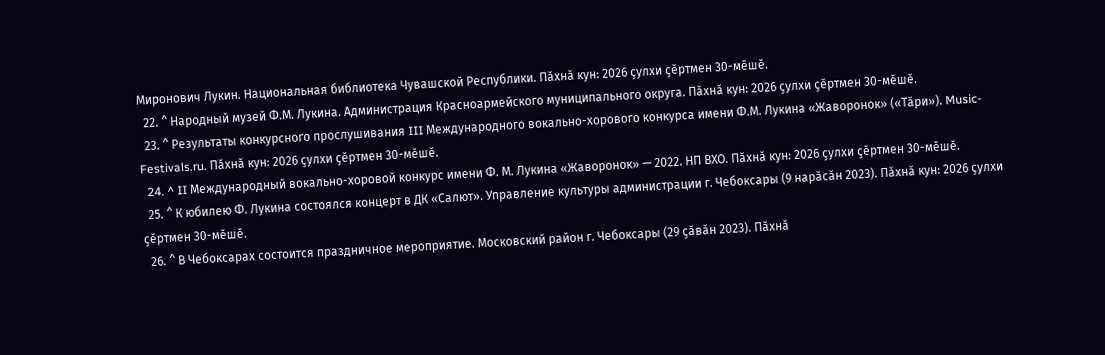Миронович Лукин. Национальная библиотека Чувашской Республики. Пӑхнӑ кун: 2026 ҫулхи ҫӗртмен 30-мӗшӗ.
  22. ^ Народный музей Ф.М. Лукина. Администрация Красноармейского муниципального округа. Пӑхнӑ кун: 2026 ҫулхи ҫӗртмен 30-мӗшӗ.
  23. ^ Результаты конкурсного прослушивания III Международного вокально-хорового конкурса имени Ф.М. Лукина «Жаворонок» («Тӑри»). Music-Festivals.ru. Пӑхнӑ кун: 2026 ҫулхи ҫӗртмен 30-мӗшӗ.
  24. ^ II Международный вокально-хоровой конкурс имени Ф. М. Лукина «Жаворонок» — 2022. НП ВХО. Пӑхнӑ кун: 2026 ҫулхи ҫӗртмен 30-мӗшӗ.
  25. ^ К юбилею Ф. Лукина состоялся концерт в ДК «Салют». Управление культуры администрации г. Чебоксары (9 нарӑсӑн 2023). Пӑхнӑ кун: 2026 ҫулхи ҫӗртмен 30-мӗшӗ.
  26. ^ В Чебоксарах состоится праздничное мероприятие. Московский район г. Чебоксары (29 ҫӑвӑн 2023). Пӑхнӑ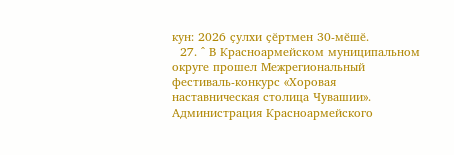кун: 2026 ҫулхи ҫӗртмен 30-мӗшӗ.
  27. ^ В Красноармейском муниципальном округе прошел Межрегиональный фестиваль-конкурс «Хоровая наставническая столица Чувашии». Администрация Красноармейского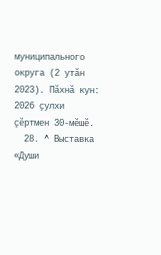муниципального округа (2 утӑн 2023). Пӑхнӑ кун: 2026 ҫулхи ҫӗртмен 30-мӗшӗ.
  28. ^ Выставка «Души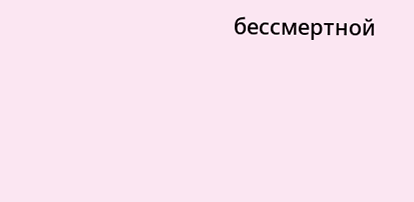бессмертной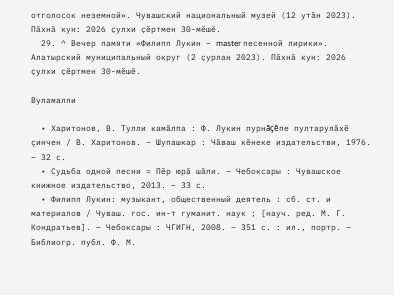отголосок неземной». Чувашский национальный музей (12 утӑн 2023). Пӑхнӑ кун: 2026 ҫулхи ҫӗртмен 30-мӗшӗ.
  29. ^ Вечер памяти «Филипп Лукин – master песенной лирики». Алатырский муниципальный округ (2 ҫурлан 2023). Пӑхнӑ кун: 2026 ҫулхи ҫӗртмен 30-мӗшӗ.

Вуламалли

  • Харитонов, В. Тулли камăлпа : Ф. Лукин пурнăçĕпе пултарулăхĕ çинчен / В. Харитонов. – Шупашкар : Чăваш кĕнеке издательстви, 1976. – 32 с.
  • Судьба одной песни = Пӗр юрӑ шӑпи. – Чебоксары : Чувашское книжное издательство, 2013. – 33 с.
  • Филипп Лукин: музыкант, общественный деятель : сб. ст. и материалов / Чуваш. гос. ин-т гуманит. наук ; [науч. ред. М. Г. Кондратьев]. – Чебоксары : ЧГИГН, 2008. – 351 с. : ил., портр. – Библиогр. публ. Ф. М.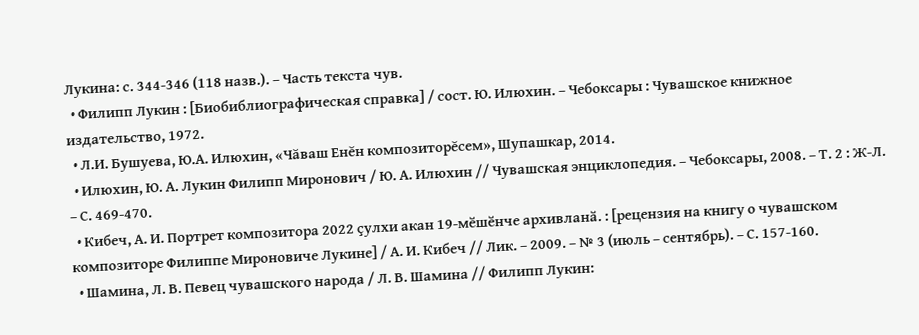Лукина: с. 344-346 (118 назв.). – Часть текста чув.
  • Филипп Лукин : [Биобиблиографическая справка] / сост. Ю. Илюхин. – Чебоксары : Чувашское книжное издательство, 1972.
  • Л.И. Бушуева, Ю.А. Илюхин, «Чăваш Енĕн композиторĕсем», Шупашкар, 2014.
  • Илюхин, Ю. А. Лукин Филипп Миронович / Ю. А. Илюхин // Чувашская энциклопедия. – Чебоксары, 2008. – Т. 2 : Ж-Л. – С. 469-470.
  • Кибеч, А. И. Портрет композитора 2022 ҫулхи акан 19-мӗшӗнче архивланӑ. : [рецензия на книгу о чувашском композиторе Филиппе Мироновиче Лукине] / А. И. Кибеч // Лик. – 2009. – № 3 (июль – сентябрь). – С. 157-160.
  • Шамина, Л. В. Певец чувашского народа / Л. В. Шамина // Филипп Лукин: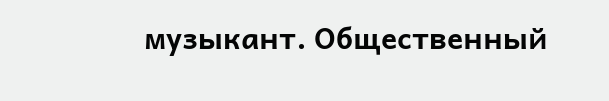музыкант. Общественный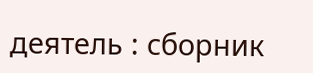деятель : сборник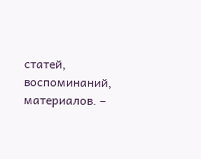статей, воспоминаний, материалов. –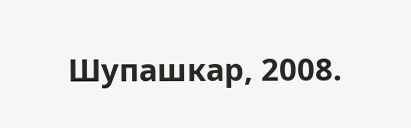Шупашкар, 2008.